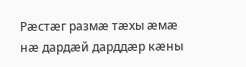Рæстæг размæ тæхы æмæ нæ дардæй дарддæр кæны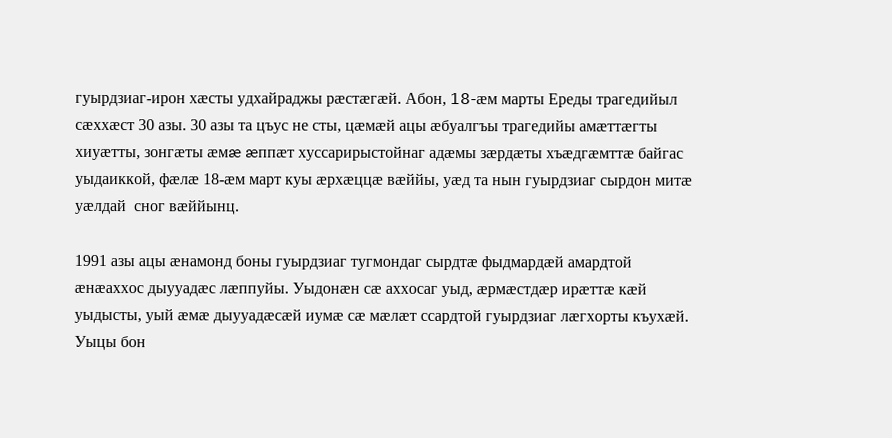гуырдзиаг-ирон хæсты удхайраджы рæстæгæй. Абон, 18-æм марты Ереды трагедийыл сæххæст 30 азы. 30 азы та цъус не сты, цæмæй ацы æбуалгъы трагедийы амæттæгты хиуæтты, зонгæты æмæ æппæт хуссарирыстойнаг адæмы зæрдæты хъæдгæмттæ байгас уыдаиккой, фæлæ 18-æм март куы æрхæццæ вæййы, уæд та нын гуырдзиаг сырдон митæ уæлдай  сног вæййынц.

1991 азы ацы æнамонд боны гуырдзиаг тугмондаг сырдтæ фыдмардæй амардтой æнæаххос дыууадæс лæппуйы. Уыдонæн сæ аххосаг уыд, æрмæстдæр ирæттæ кæй уыдысты, уый æмæ дыууадæсæй иумæ сæ мæлæт ссардтой гуырдзиаг лæгхорты къухæй. Уыцы бон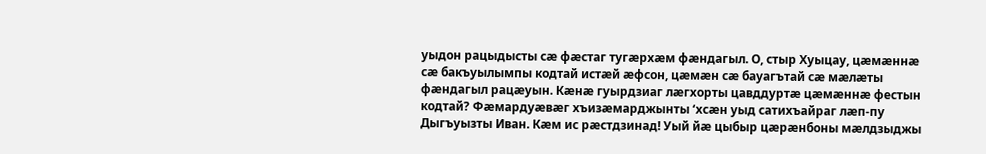уыдон рацыдысты сæ фæстаг тугæрхæм фæндагыл. О, стыр Хуыцау, цæмæннæ сæ бакъуылымпы кодтай истæй æфсон, цæмæн сæ бауагътай сæ мæлæты фæндагыл рацæуын. Кæнæ гуырдзиаг лæгхорты цавддуртæ цæмæннæ фестын кодтай? Фæмардуæвæг хъизæмарджынты ‘хсæн уыд сатихъайраг лæп-пу Дыгъуызты Иван. Кæм ис рæстдзинад! Уый йæ цыбыр цæрæнбоны мæлдзыджы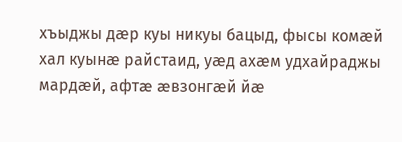хъыджы дæр куы никуы бацыд, фысы комæй хал куынæ райстаид, уæд ахæм удхайраджы мардæй, афтæ æвзонгæй йæ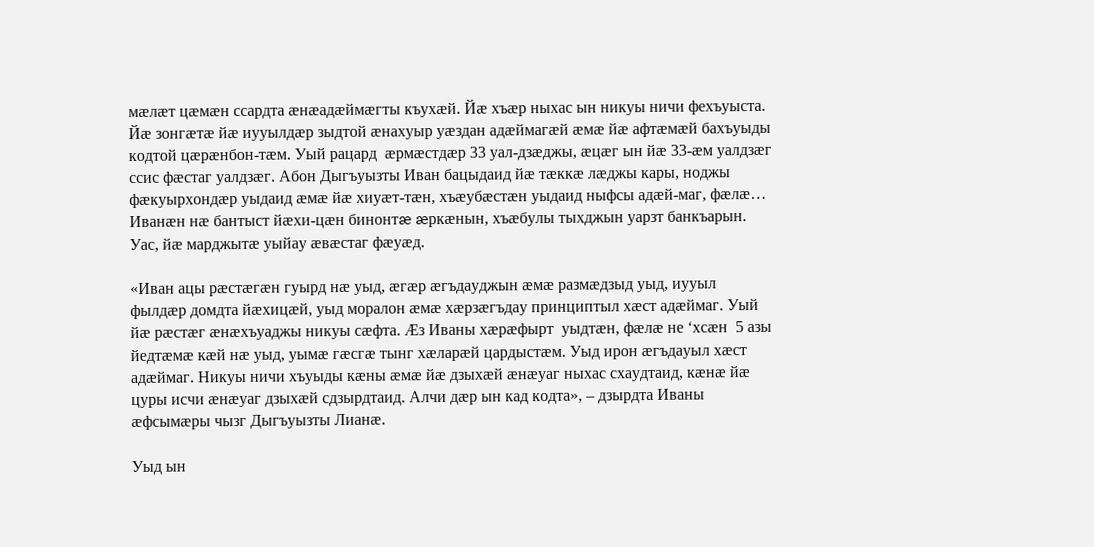мæлæт цæмæн ссардта æнæадæймæгты къухæй. Йæ хъæр ныхас ын никуы ничи фехъуыста. Йæ зонгæтæ йæ иууылдæр зыдтой æнахуыр уæздан адæймагæй æмæ йæ афтæмæй бахъуыды кодтой цæрæнбон-тæм. Уый рацард  æрмæстдæр 33 уал-дзæджы, æцæг ын йæ 33-æм уалдзæг ссис фæстаг уалдзæг. Абон Дыгъуызты Иван бацыдаид йæ тæккæ лæджы кары, ноджы фæкуырхондæр уыдаид æмæ йæ хиуæт-тæн, хъæубæстæн уыдаид ныфсы адæй-маг, фæлæ… Иванæн нæ бантыст йæхи-цæн бинонтæ æркæнын, хъæбулы тыхджын уарзт банкъарын. Уас, йæ марджытæ уыйау æвæстаг фæуæд.

«Иван ацы рæстæгæн гуырд нæ уыд, æгæр æгъдауджын æмæ размæдзыд уыд, иууыл фылдæр домдта йæхицæй, уыд моралон æмæ хæрзæгъдау принциптыл хæст адæймаг. Уый йæ рæстæг æнæхъуаджы никуы сæфта. Æз Иваны хæрæфырт  уыдтæн, фæлæ не ‘хсæн  5 азы йедтæмæ кæй нæ уыд, уымæ гæсгæ тынг хæларæй цардыстæм. Уыд ирон æгъдауыл хæст адæймаг. Никуы ничи хъуыды кæны æмæ йæ дзыхæй æнæуаг ныхас схаудтаид, кæнæ йæ цуры исчи æнæуаг дзыхæй сдзырдтаид. Алчи дæр ын кад кодта», – дзырдта Иваны æфсымæры чызг Дыгъуызты Лианæ.

Уыд ын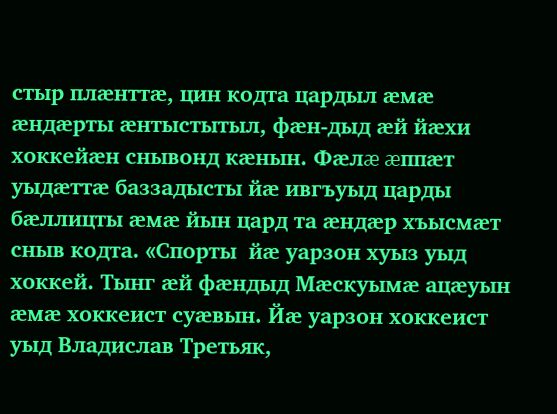стыр плæнттæ, цин кодта цардыл æмæ æндæрты æнтыстытыл, фæн-дыд æй йæхи хоккейæн снывонд кæнын. Фæлæ æппæт уыдæттæ баззадысты йæ ивгъуыд царды бæллицты æмæ йын цард та æндæр хъысмæт сныв кодта. «Спорты  йæ уарзон хуыз уыд хоккей. Тынг æй фæндыд Мæскуымæ ацæуын æмæ хоккеист суæвын. Йæ уарзон хоккеист уыд Владислав Третьяк,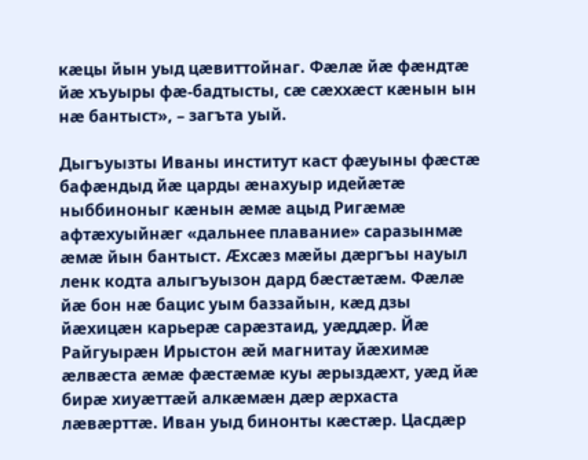кæцы йын уыд цæвиттойнаг. Фæлæ йæ фæндтæ йæ хъуыры фæ-бадтысты, сæ сæххæст кæнын ын нæ бантыст», – загъта уый.

Дыгъуызты Иваны институт каст фæуыны фæстæ бафæндыд йæ царды æнахуыр идейæтæ ныббиноныг кæнын æмæ ацыд Ригæмæ афтæхуыйнæг «дальнее плавание» саразынмæ æмæ йын бантыст. Æхсæз мæйы дæргъы науыл ленк кодта алыгъуызон дард бæстæтæм. Фæлæ йæ бон нæ бацис уым баззайын, кæд дзы йæхицæн карьерæ сарæзтаид, уæддæр. Йæ Райгуырæн Ирыстон æй магнитау йæхимæ æлвæста æмæ фæстæмæ куы æрыздæхт, уæд йæ бирæ хиуæттæй алкæмæн дæр æрхаста лæвæрттæ. Иван уыд бинонты кæстæр. Цасдæр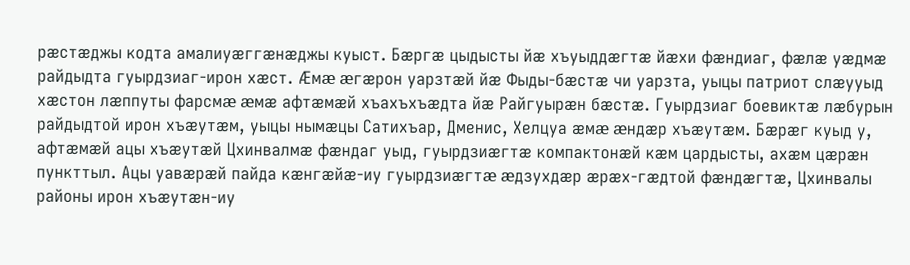рæстæджы кодта амалиуæггæнæджы куыст. Бæргæ цыдысты йæ хъуыддæгтæ йæхи фæндиаг, фæлæ уæдмæ райдыдта гуырдзиаг-ирон хæст. Æмæ æгæрон уарзтæй йæ Фыды-бæстæ чи уарзта, уыцы патриот слæууыд хæстон лæппуты фарсмæ æмæ афтæмæй хъахъхъæдта йæ Райгуырæн бæстæ. Гуырдзиаг боевиктæ лæбурын райдыдтой ирон хъæутæм, уыцы нымæцы Сатихъар, Дменис, Хелцуа æмæ æндæр хъæутæм. Бæрæг куыд у, афтæмæй ацы хъæутæй Цхинвалмæ фæндаг уыд, гуырдзиæгтæ компактонæй кæм цардысты, ахæм цæрæн пункттыл. Ацы уавæрæй пайда кæнгæйæ-иу гуырдзиæгтæ æдзухдæр æрæх-гæдтой фæндæгтæ, Цхинвалы районы ирон хъæутæн-иу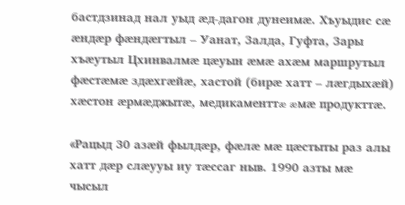бастдзинад нал уыд æд-дагон дунеимæ. Хъуыдис сæ æндæр фæндæгтыл – Уанат, Залда, Гуфта, Зары хъæутыл Цхинвалмæ цæуын æмæ ахæм маршрутыл фæстæмæ здæхгæйæ, хастой (бирæ хатт – лæгдыхæй) хæстон æрмæджытæ, медикаменттæ æмæ продукттæ.

«Рацыд 30 азæй фылдæр, фæлæ мæ цæстыты раз алы хатт дæр слæууы иу тæссаг ныв. 1990 азты мæ чысыл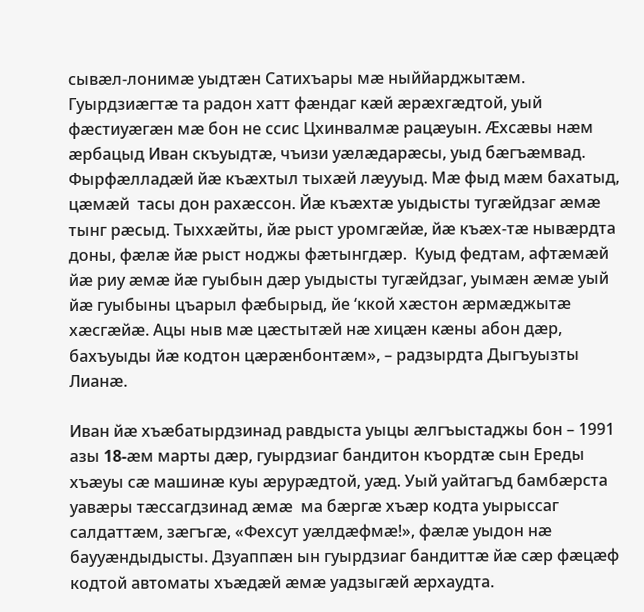сывæл-лонимæ уыдтæн Сатихъары мæ ныййарджытæм. Гуырдзиæгтæ та радон хатт фæндаг кæй æрæхгæдтой, уый фæстиуæгæн мæ бон не ссис Цхинвалмæ рацæуын. Æхсæвы нæм æрбацыд Иван скъуыдтæ, чъизи уæлæдарæсы, уыд бæгъæмвад. Фырфæлладæй йæ къæхтыл тыхæй лæууыд. Мæ фыд мæм бахатыд, цæмæй  тасы дон рахæссон. Йæ къæхтæ уыдысты тугæйдзаг æмæ тынг рæсыд. Тыххæйты, йæ рыст уромгæйæ, йæ къæх-тæ нывæрдта доны, фæлæ йæ рыст ноджы фæтынгдæр.  Куыд федтам, афтæмæй йæ риу æмæ йæ гуыбын дæр уыдысты тугæйдзаг, уымæн æмæ уый йæ гуыбыны цъарыл фæбырыд, йе ‘ккой хæстон æрмæджытæ хæсгæйæ. Ацы ныв мæ цæстытæй нæ хицæн кæны абон дæр, бахъуыды йæ кодтон цæрæнбонтæм», – радзырдта Дыгъуызты Лианæ.

Иван йæ хъæбатырдзинад равдыста уыцы æлгъыстаджы бон – 1991 азы 18-æм марты дæр, гуырдзиаг бандитон къордтæ сын Ереды хъæуы сæ машинæ куы æрурæдтой, уæд. Уый уайтагъд бамбæрста уавæры тæссагдзинад æмæ  ма бæргæ хъæр кодта уырыссаг салдаттæм, зæгъгæ, «Фехсут уæлдæфмæ!», фæлæ уыдон нæ баууæндыдысты. Дзуаппæн ын гуырдзиаг бандиттæ йæ сæр фæцæф кодтой автоматы хъæдæй æмæ уадзыгæй æрхаудта.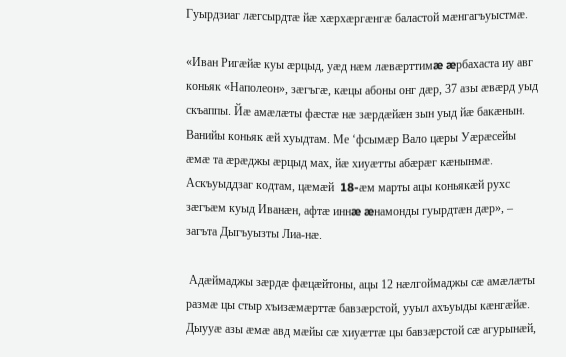Гуырдзиаг лæгсырдтæ йæ хæрхæргæнгæ баластой мæнгагъуыстмæ.

«Иван Ригæйæ куы æрцыд, уæд нæм лæвæрттимæ æрбахаста иу авг коньяк «Наполеон», зæгъгæ, кæцы абоны онг дæр, 37 азы æвæрд уыд скъаппы. Йæ амæлæты фæстæ нæ зæрдæйæн зын уыд йæ бакæнын. Ванийы коньяк æй хуыдтам. Ме ‘фсымæр Вало цæры Уæрæсейы æмæ та æрæджы æрцыд мах, йæ хиуæтты абæрæг кæнынмæ. Аскъуыддзаг кодтам, цæмæй  18-æм марты ацы коньякæй рухс зæгъæм куыд Иванæн, афтæ иннæ æнамонды гуырдтæн дæр», – загъта Дыгъуызты Лиа-нæ.

 Адæймаджы зæрдæ фæцæйтоны, ацы 12 нæлгоймаджы сæ амæлæты размæ цы стыр хъизæмæрттæ бавзæрстой, ууыл ахъуыды кæнгæйæ. Дыууæ азы æмæ авд мæйы сæ хиуæттæ цы бавзæрстой сæ агурынæй,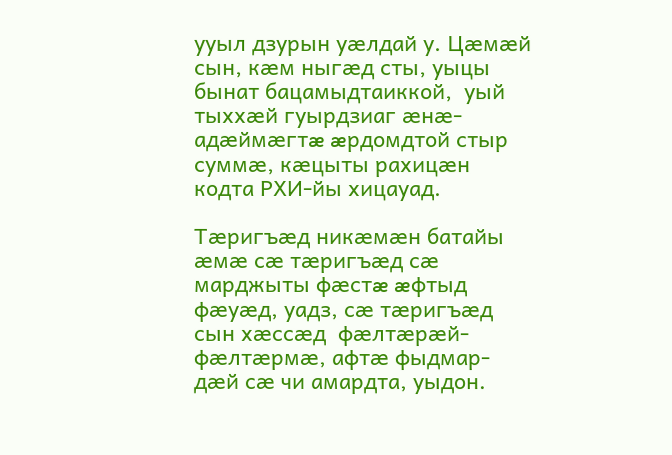ууыл дзурын уæлдай у. Цæмæй сын, кæм ныгæд сты, уыцы бынат бацамыдтаиккой,  уый тыххæй гуырдзиаг æнæ-адæймæгтæ æрдомдтой стыр суммæ, кæцыты рахицæн кодта РХИ-йы хицауад.

Тæригъæд никæмæн батайы æмæ сæ тæригъæд сæ марджыты фæстæ æфтыд фæуæд, уадз, сæ тæригъæд сын хæссæд  фæлтæрæй-фæлтæрмæ, афтæ фыдмар-дæй сæ чи амардта, уыдон.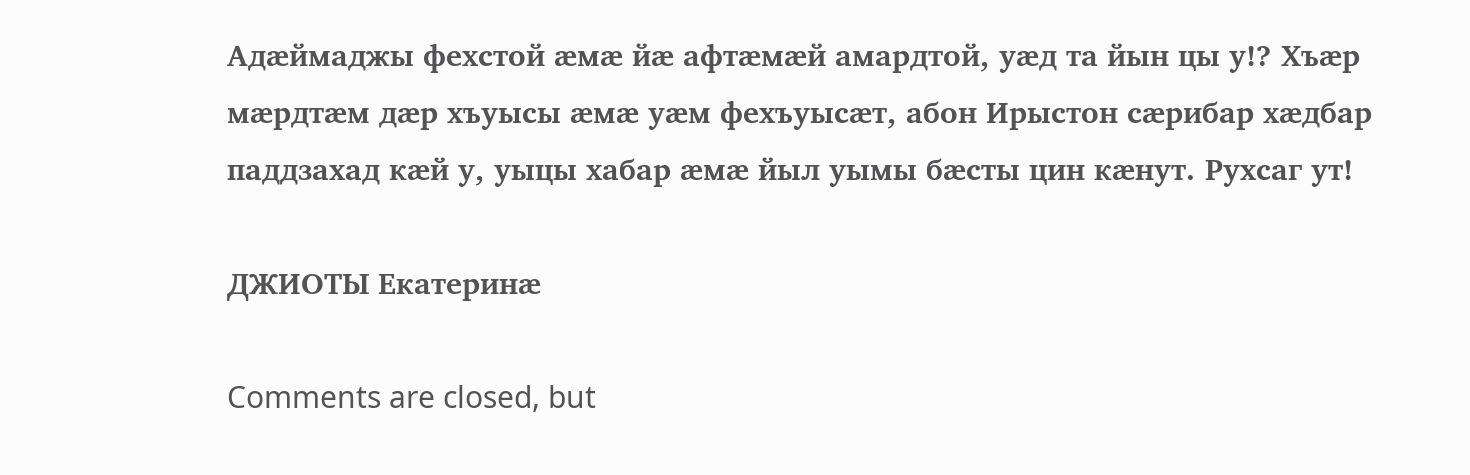Адæймаджы фехстой æмæ йæ афтæмæй амардтой, уæд та йын цы у!? Хъæр мæрдтæм дæр хъуысы æмæ уæм фехъуысæт, абон Ирыстон сæрибар хæдбар паддзахад кæй у, уыцы хабар æмæ йыл уымы бæсты цин кæнут. Рухсаг ут!

ДЖИОТЫ Екатеринæ

Comments are closed, but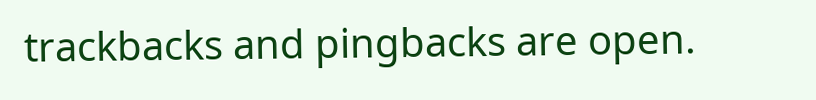trackbacks and pingbacks are open.